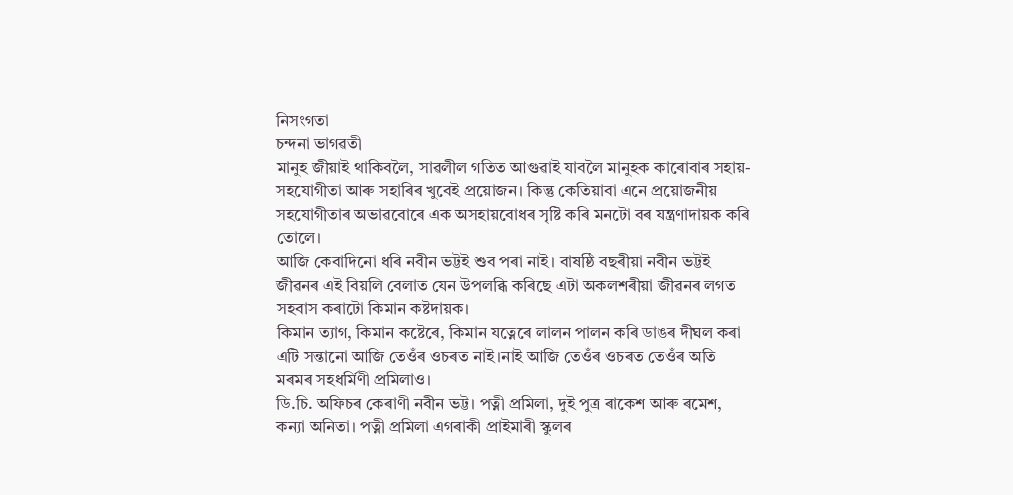নিসংগতা
চন্দনা ভাগৱতী
মানুহ জীয়াই থাকিবলৈ, সাৱলীল গতিত আগুৱাই যাবলৈ মানুহক কাৰোবাৰ সহায়-সহযোগীতা আৰু সহাৰিৰ খুবেই প্ৰয়োজন। কিন্তু কেতিয়াবা এনে প্ৰয়োজনীয় সহযোগীতাৰ অভাৱবোৰে এক অসহায়বোধৰ সৃষ্টি কৰি মনটো বৰ যন্ত্ৰণাদায়ক কৰি তোলে।
আজি কেবাদিনো ধৰি নবীন ভট্টই শুব পৰা নাই। বাষষ্ঠি বছৰীয়া নবীন ভট্টই জীৱনৰ এই বিয়লি বেলাত যেন উপলব্ধি কৰিছে এটা অকলশৰীয়া জীৱনৰ লগত সহবাস কৰাটো কিমান কষ্টদায়ক।
কিমান ত্যাগ, কিমান কষ্টেৰে, কিমান যত্নেৰে লালন পালন কৰি ডাঙৰ দীঘল কৰা এটি সন্তানো আজি তেওঁৰ ওচৰত নাই।নাই আজি তেওঁৰ ওচৰত তেওঁৰ অতি মৰমৰ সহধৰ্মিণী প্ৰমিলাও।
ডি.চি. অফিচৰ কেৰাণী নবীন ভট্ট। পত্নী প্ৰমিলা, দুই পুত্ৰ ৰাকেশ আৰু ৰমেশ, কন্যা অনিতা। পত্নী প্ৰমিলা এগৰাকী প্ৰাইমাৰী স্কুলৰ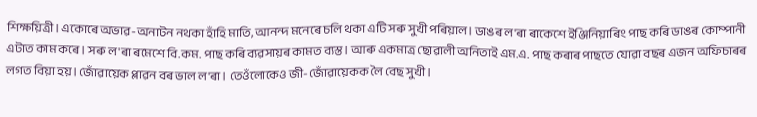শিক্ষয়িত্ৰী। একোৰে অভাৱ-অনাটন নথকা হাঁহি মাতি, আনন্দ মনেৰে চলি থকা এটি সৰু সুখী পৰিয়াল। ডাঙৰ ল'ৰা ৰাকেশে ইঞ্জিনিয়াৰিং পাছ কৰি ডাঙৰ কোম্পানী এটাত কাম কৰে। সৰু ল'ৰা ৰমেশে বি.কম. পাছ কৰি ব্যৱসায়ৰ কামত ব্যস্ত। আৰু একমাত্ৰ ছোৱালী অনিতাই এম.এ. পাছ কৰাৰ পাছতে যোৱা বছৰ এজন অফিচাৰৰ লগত বিয়া হয়। জোঁৱায়েক প্লাৱন বৰ ভাল ল'ৰা। তেওঁলোকেও জী-জোঁৱায়েকক লৈ বেছ সুখী।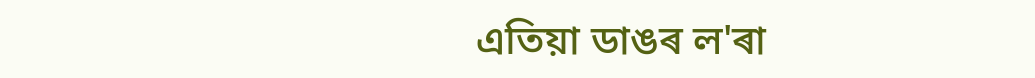এতিয়া ডাঙৰ ল'ৰা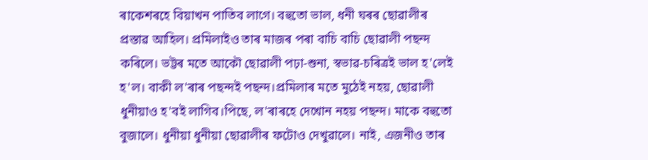ৰাকেশৰহে বিয়াখন পাতিব লাগে। বহুতো ভাল, ধনী ঘৰৰ ছোৱালীৰ প্ৰস্তাৱ আহিল। প্ৰমিলাইও তাৰ মাজৰ পৰা বাচি বাচি ছোৱালী পছন্দ কৰিলে। ভট্টৰ মতে আকৌ ছোৱালী পঢ়া-শুনা, স্বভাৱ-চৰিত্ৰই ভাল হ'লেই হ'ল। বাকী ল'ৰাৰ পছন্দই পছন্দ।প্ৰমিলাৰ মতে মুঠেই নহয়, ছোৱালী ধুনীয়াও হ'বই লাগিব।পিছে, ল'ৰাৰহে দেখোন নহয় পছন্দ। মাকে বহুতো বুজালে। ধুনীয়া ধুনীয়া ছোৱালীৰ ফটোও দেখুৱালে। নাই, এজনীও তাৰ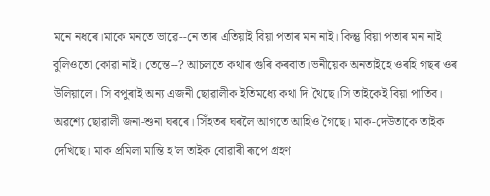মনে নধৰে।মাকে মনতে ভাৱে--নে তাৰ এতিয়াই বিয়া পতাৰ মন নাই। কিন্তু বিয়া পতাৰ মন নাই বুলিওতো কোৱা নাই। তেন্তে--? আচলতে কথাৰ গুৰি কৰবাত।ভনীয়েক অনতাইহে ওৰহি গছৰ ওৰ উলিয়ালে। সি বপুৰাই অন্য এজনী ছোৱালীক ইতিমধ্যে কথা দি থৈছে।সি তাইকেই বিয়া পাতিব। অৱশ্যে ছোৱালী জনা-শুনা ঘৰৰে। সিঁহতৰ ঘৰলৈ আগতে আহিও গৈছে। মাক-দেউতাকে তাইক দেখিছে। মাক প্ৰমিলা মান্তি হ'ল তাইক বোৱাৰী ৰূপে গ্ৰহণ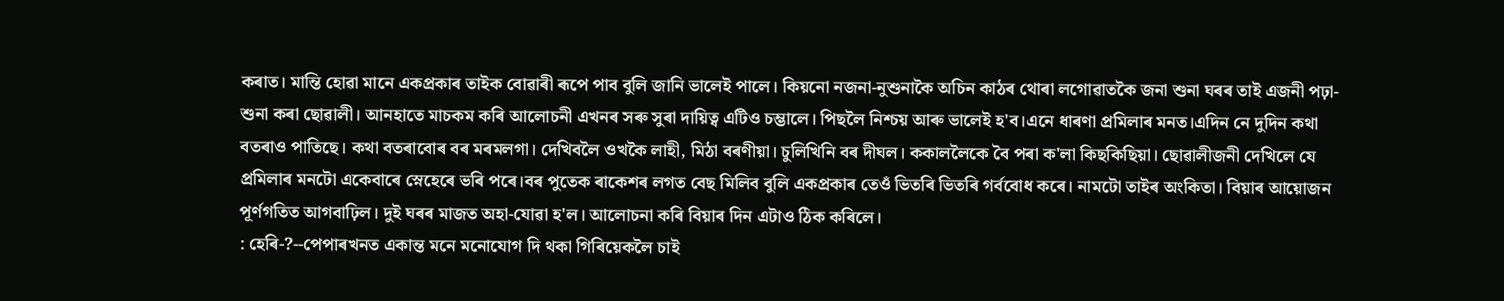কৰাত। মান্তি হোৱা মানে একপ্ৰকাৰ তাইক বোৱাৰী ৰূপে পাব বুলি জানি ভালেই পালে। কিয়নো নজনা-নুশুনাকৈ অচিন কাঠৰ থোৰা লগোৱাতকৈ জনা শুনা ঘৰৰ তাই এজনী পঢ়া-শুনা কৰা ছোৱালী। আনহাতে মাচকম কৰি আলোচনী এখনৰ সৰু সুৰা দায়িত্ব এটিও চম্ভালে। পিছলৈ নিশ্চয় আৰু ভালেই হ'ব।এনে ধাৰণা প্ৰমিলাৰ মনত।এদিন নে দুদিন কথা বতৰাও পাতিছে। কথা বতৰাবোৰ বৰ মৰমলগা। দেখিবলৈ ওখকৈ লাহী, মিঠা বৰণীয়া। চুলিখিনি বৰ দীঘল। ককাললৈকে বৈ পৰা ক'লা কিছকিছিয়া। ছোৱালীজনী দেখিলে যে প্ৰমিলাৰ মনটো একেবাৰে স্নেহেৰে ভৰি পৰে।বৰ পুতেক ৰাকেশৰ লগত বেছ মিলিব বুলি একপ্ৰকাৰ তেওঁ ভিতৰি ভিতৰি গৰ্ববোধ কৰে। নামটো তাইৰ অংকিতা। বিয়াৰ আয়োজন পূৰ্ণগতিত আগবাঢ়িল। দুই ঘৰৰ মাজত অহা-যোৱা হ'ল। আলোচনা কৰি বিয়াৰ দিন এটাও ঠিক কৰিলে।
: হেৰি-?--পেপাৰখনত একান্ত মনে মনোযোগ দি থকা গিৰিয়েকলৈ চাই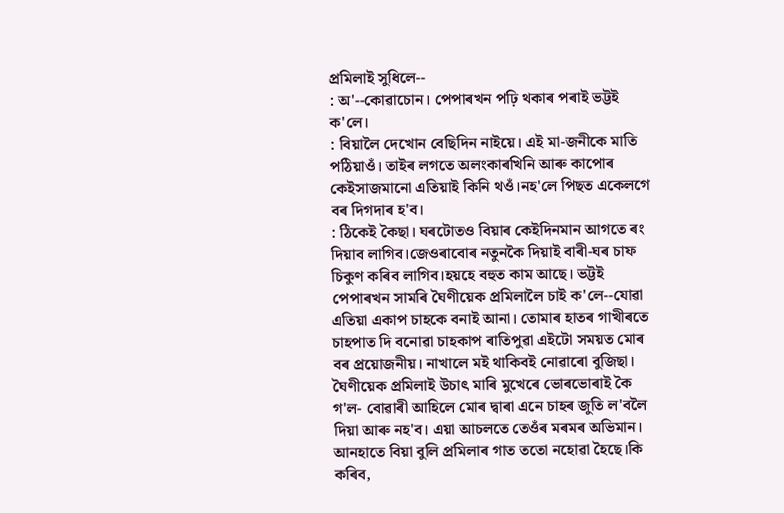প্ৰমিলাই সুধিলে--
: অ'--কোৱাচোন। পেপাৰখন পঢ়ি থকাৰ পৰাই ভট্টই ক'লে।
: বিয়ালৈ দেখোন বেছিদিন নাইয়ে। এই মা-জনীকে মাতি পঠিয়াওঁ। তাইৰ লগতে অলংকাৰখিনি আৰু কাপোৰ কেইসাজমানো এতিয়াই কিনি থওঁ।নহ'লে পিছত একেলগে বৰ দিগদাৰ হ'ব।
: ঠিকেই কৈছা। ঘৰটোতও বিয়াৰ কেইদিনমান আগতে ৰং দিয়াব লাগিব।জেওৰাবোৰ নতুনকৈ দিয়াই বাৰী-ঘৰ চাফ চিকুণ কৰিব লাগিব।হয়হে বহুত কাম আছে। ভট্টই পেপাৰখন সামৰি ঘৈণীয়েক প্ৰমিলালৈ চাই ক'লে--যোৱা এতিয়া একাপ চাহকে বনাই আনা। তোমাৰ হাতৰ গাখীৰতে চাহপাত দি বনোৱা চাহকাপ ৰাতিপুৱা এইটো সময়ত মোৰ বৰ প্ৰয়োজনীয়। নাখালে মই থাকিবই নোৱাৰো বুজিছা। ঘৈণীয়েক প্ৰমিলাই উচাৎ মাৰি মুখেৰে ভোৰভোৰাই কৈ গ'ল- বোৱাৰী আহিলে মোৰ দ্বাৰা এনে চাহৰ জুতি ল'বলৈ দিয়া আৰু নহ'ব। এয়া আচলতে তেওঁৰ মৰমৰ অভিমান। আনহাতে বিয়া বুলি প্ৰমিলাৰ গাত ততো নহোৱা হৈছে।কি কৰিব,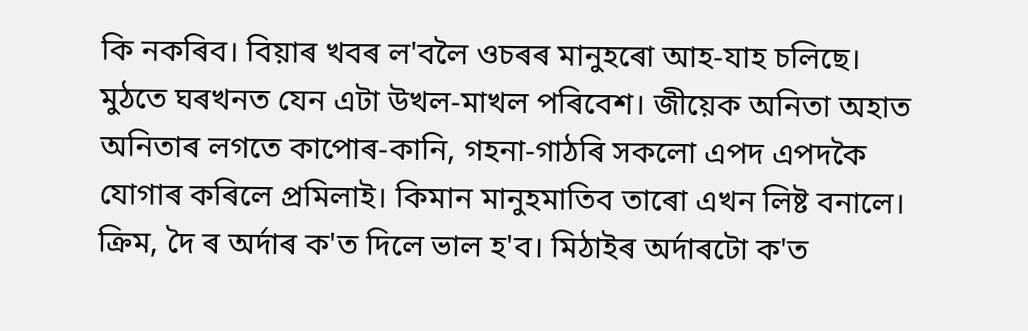কি নকৰিব। বিয়াৰ খবৰ ল'বলৈ ওচৰৰ মানুহৰো আহ-যাহ চলিছে। মুঠতে ঘৰখনত যেন এটা উখল-মাখল পৰিবেশ। জীয়েক অনিতা অহাত অনিতাৰ লগতে কাপোৰ-কানি, গহনা-গাঠৰি সকলো এপদ এপদকৈ যোগাৰ কৰিলে প্ৰমিলাই। কিমান মানুহমাতিব তাৰো এখন লিষ্ট বনালে। ক্ৰিম, দৈ ৰ অৰ্দাৰ ক'ত দিলে ভাল হ'ব। মিঠাইৰ অৰ্দাৰটো ক'ত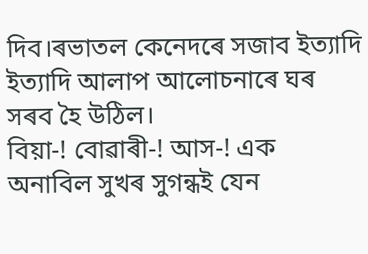দিব।ৰভাতল কেনেদৰে সজাব ইত্যাদি ইত্যাদি আলাপ আলোচনাৰে ঘৰ সৰব হৈ উঠিল।
বিয়া-! বোৱাৰী-! আস-! এক অনাবিল সুখৰ সুগন্ধই যেন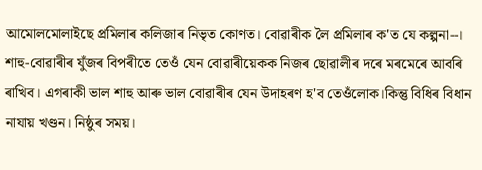আমোলমোলাইছে প্ৰমিলাৰ কলিজাৰ নিভৃত কোণত। বোৱাৰীক লৈ প্ৰমিলাৰ ক'ত যে কল্পনা--। শাহু-বোৱাৰীৰ যুঁজৰ বিপৰীতে তেওঁ যেন বোৱাৰীয়েকক নিজৰ ছোৱালীৰ দৰে মৰমেৰে আবৰি ৰাখিব। এগৰাকী ভাল শাহু আৰু ভাল বোৱাৰীৰ যেন উদাহৰণ হ'ব তেওঁলোক।কিন্তু বিধিৰ বিধান নাযায় খণ্ডন। নিষ্ঠুৰ সময়।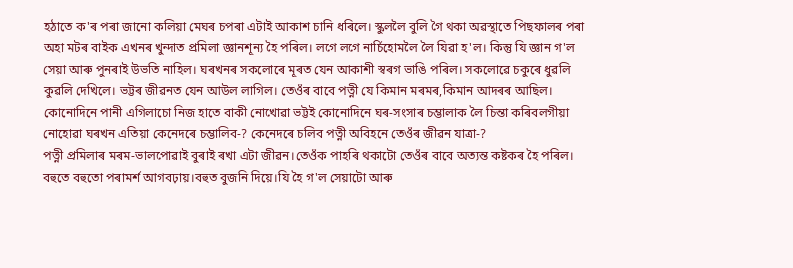হঠাতে ক'ৰ পৰা জানো কলিয়া মেঘৰ চপৰা এটাই আকাশ চানি ধৰিলে। স্কুললৈ বুলি গৈ থকা অৱস্থাতে পিছফালৰ পৰা অহা মটৰ বাইক এখনৰ খুন্দাত প্ৰমিলা জ্ঞানশূন্য হৈ পৰিল। লগে লগে নাৰ্চিহোমলৈ লৈ যিৱা হ'ল। কিন্তু যি জ্ঞান গ'ল সেয়া আৰু পুনৰাই উভতি নাহিল। ঘৰখনৰ সকলোৰে মূৰত যেন আকাশী স্বৰগ ভাঙি পৰিল। সকলোৱে চকুৰে ধুৱলি কুৱলি দেখিলে। ভট্টৰ জীৱনত যেন আউল লাগিল। তেওঁৰ বাবে পত্নী যে কিমান মৰমৰ,কিমান আদৰৰ আছিল। কোনোদিনে পানী এগিলাচো নিজ হাতে বাকী নোখোৱা ভট্টই কোনোদিনে ঘৰ-সংসাৰ চম্ভালাক লৈ চিন্তা কৰিবলগীয়া নোহোৱা ঘৰখন এতিয়া কেনেদৰে চম্ভালিব-? কেনেদৰে চলিব পত্নী অবিহনে তেওঁৰ জীৱন যাত্ৰা-?
পত্নী প্ৰমিলাৰ মৰম-ভালপোৱাই বুৰাই ৰখা এটা জীৱন।তেওঁক পাহৰি থকাটো তেওঁৰ বাবে অত্যন্ত কষ্টকৰ হৈ পৰিল। বহুতে বহুতো পৰামৰ্শ আগবঢ়ায়।বহুত বুজনি দিয়ে।যি হৈ গ'ল সেয়াটো আৰু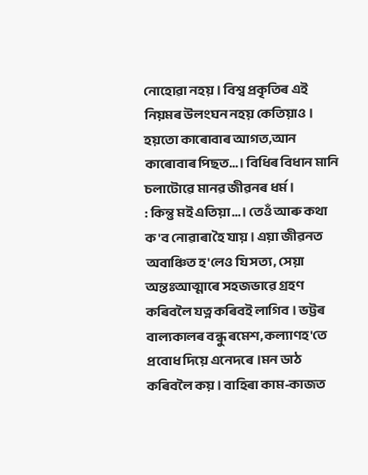নোহোৱা নহয়। বিশ্ব প্ৰকৃতিৰ এই নিয়মৰ উলংঘন নহয় কেতিয়াও। হয়তো কাৰোবাৰ আগত,আন কাৰোবাৰ পিছত...। বিধিৰ বিধান মানি চলাটোৱে মানৱ জীৱনৰ ধৰ্ম।
: কিন্তু মই এতিয়া...। তেওঁ আৰু কথা ক'ব নোৱাৰা হৈ যায়। এয়া জীৱনত অবাঞ্চিত হ'লেও যি সত্য, সেয়া অন্তঃআত্মাৰে সহজভাৱে গ্ৰহণ কৰিবলৈ যত্ন কৰিবই লাগিব। ভট্টৰ বাল্যকালৰ বন্ধু ৰমেশ,কল্যাণহ'তে প্ৰবোধ দিয়ে এনেদৰে।মন ডাঠ কৰিবলৈ কয়। বাহিৰা কাম-কাজত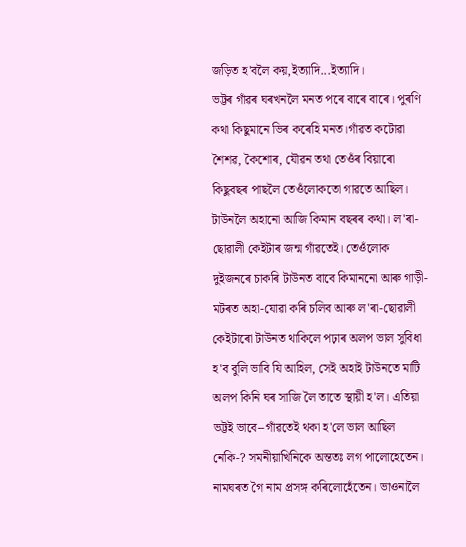জড়িত হ'বলৈ কয়,ইত্যাদি...ইত্যাদি।
ভট্টৰ গাঁৱৰ ঘৰখনলৈ মনত পৰে বাৰে বাৰে। পুৰণি কথা কিছুমানে ভিৰ কৰেহি মনত।গাঁৱত কটোৱা শৈশৱ, কৈশোৰ, যৌৱন তথা তেওঁৰ বিয়াৰো কিছুবছৰ পাছলৈ তেওঁলোকতো গাৱতে আছিল। টাউনলৈ অহানো আজি কিমান বছৰৰ কথা। ল'ৰা-ছোৱালী কেইটাৰ জন্ম গাঁৱতেই। তেওঁলোক দুইজনৰে চাকৰি টাউনত বাবে কিমাননো আৰু গাড়ী-মটৰত অহা-যোৱা কৰি চলিব আৰু ল'ৰা-ছোৱালী কেইটাৰো টাউনত থাকিলে পঢ়াৰ অলপ ভাল সুবিধা হ'ব বুলি ভাবি যি আহিল, সেই অহাই টাউনতে মাটি অলপ কিনি ঘৰ সাজি লৈ তাতে স্থায়ী হ'ল। এতিয়া ভট্টই ভাবে--গাঁৱতেই থকা হ'লে ভাল আছিল নেকি-? সমনীয়াখিনিকে অন্ততঃ লগ পালোহেতেন। নামঘৰত গৈ নাম প্ৰসঙ্গ কৰিলোহেঁতেন। ভাওনালৈ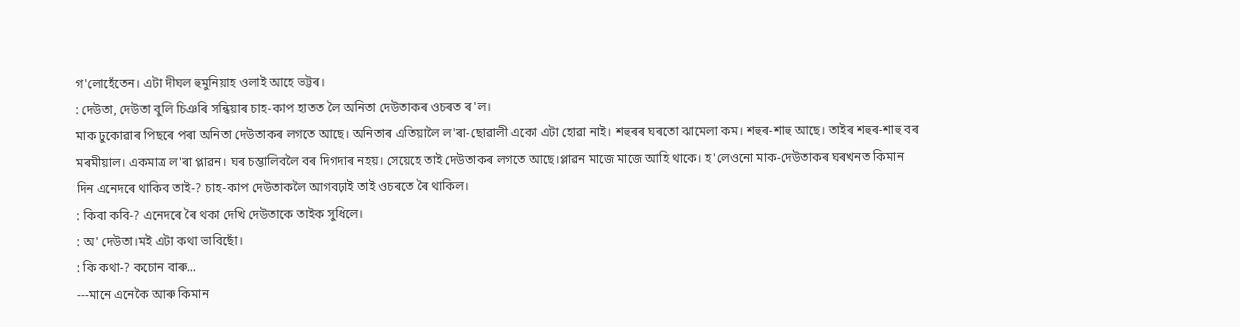গ'লোহেঁতেন। এটা দীঘল হুমুনিয়াহ ওলাই আহে ভট্টৰ।
: দেউতা, দেউতা বুলি চিঞৰি সন্ধিয়াৰ চাহ-কাপ হাতত লৈ অনিতা দেউতাকৰ ওচৰত ৰ'ল।
মাক ঢুকোৱাৰ পিছৰে পৰা অনিতা দেউতাকৰ লগতে আছে। অনিতাৰ এতিয়ালৈ ল'ৰা-ছোৱালী একো এটা হোৱা নাই। শহুৰৰ ঘৰতো ঝামেলা কম। শহুৰ-শাহু আছে। তাইৰ শহুৰ-শাহু বৰ মৰমীয়াল। একমাত্ৰ ল'ৰা প্লাৱন। ঘৰ চম্ভালিবলৈ বৰ দিগদাৰ নহয়। সেয়েহে তাই দেউতাকৰ লগতে আছে।প্লাৱন মাজে মাজে আহি থাকে। হ'লেওনো মাক-দেউতাকৰ ঘৰখনত কিমান দিন এনেদৰে থাকিব তাই-? চাহ-কাপ দেউতাকলৈ আগবঢ়াই তাই ওচৰতে ৰৈ থাকিল।
: কিবা কবি-? এনেদৰে ৰৈ থকা দেখি দেউতাকে তাইক সুধিলে।
: অ' দেউতা।মই এটা কথা ভাবিছোঁ।
: কি কথা-? কচোন বাৰু...
---মানে এনেকৈ আৰু কিমান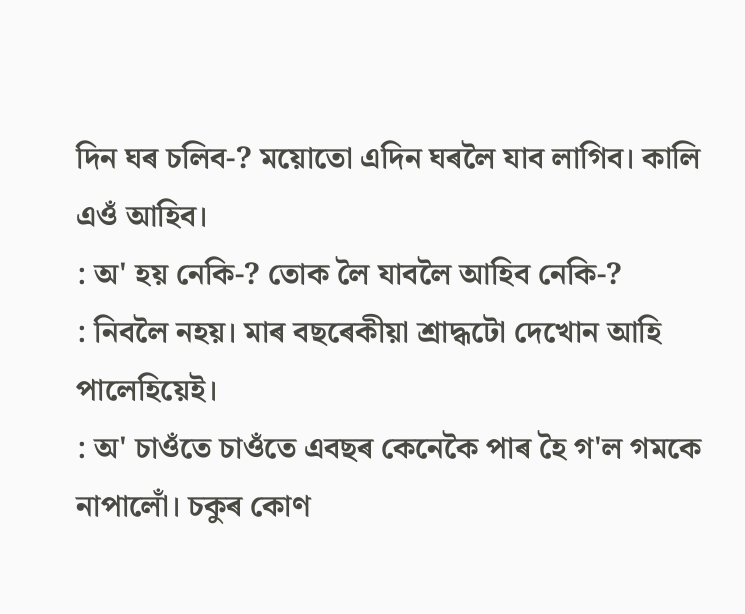দিন ঘৰ চলিব-? ময়োতো এদিন ঘৰলৈ যাব লাগিব। কালি এওঁ আহিব।
: অ' হয় নেকি-? তোক লৈ যাবলৈ আহিব নেকি-?
: নিবলৈ নহয়। মাৰ বছৰেকীয়া শ্ৰাদ্ধটো দেখোন আহি পালেহিয়েই।
: অ' চাওঁতে চাওঁতে এবছৰ কেনেকৈ পাৰ হৈ গ'ল গমকে নাপালোঁ। চকুৰ কোণ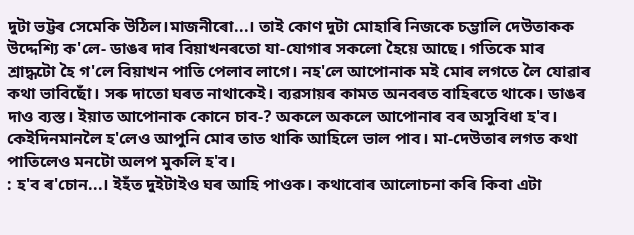দুটা ভট্টৰ সেমেকি উঠিল।মাজনীৰো...। তাই কোণ দুটা মোহাৰি নিজকে চম্ভালি দেউতাকক উদ্দেশ্যি ক'লে- ডাঙৰ দাৰ বিয়াখনৰতো যা-যোগাৰ সকলো হৈয়ে আছে। গতিকে মাৰ শ্ৰাদ্ধটো হৈ গ'লে বিয়াখন পাতি পেলাব লাগে। নহ'লে আপোনাক মই মোৰ লগতে লৈ যোৱাৰ কথা ভাবিছোঁ। সৰু দাতো ঘৰত নাথাকেই। ব্যৱসায়ৰ কামত অনবৰত বাহিৰতে থাকে। ডাঙৰ দাও ব্যস্ত। ইয়াত আপোনাক কোনে চাব-? অকলে অকলে আপোনাৰ বৰ অসুবিধা হ'ব। কেইদিনমানলৈ হ'লেও আপুনি মোৰ তাত থাকি আহিলে ভাল পাব। মা-দেউতাৰ লগত কথা পাতিলেও মনটো অলপ মুকলি হ'ব।
: হ'ব ৰ'চোন...। ইহঁত দুইটাইও ঘৰ আহি পাওক। কথাবোৰ আলোচনা কৰি কিবা এটা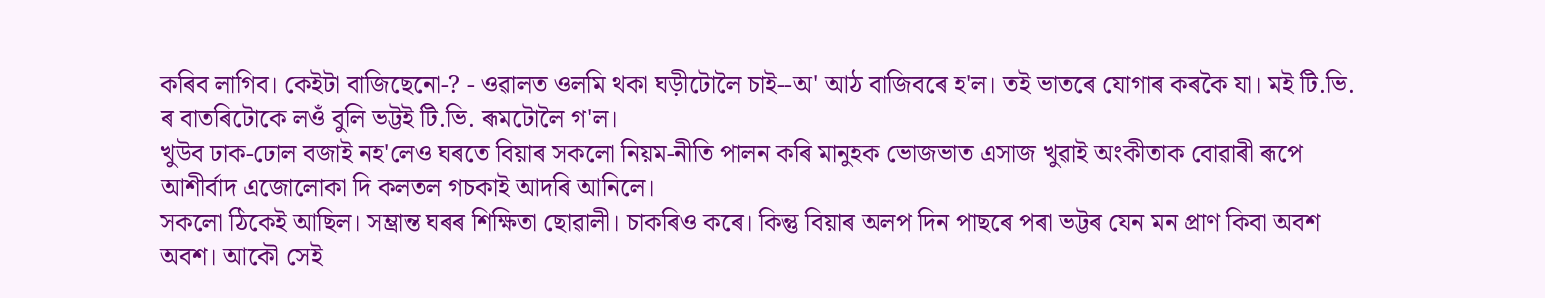কৰিব লাগিব। কেইটা বাজিছেনো-? - ওৱালত ওলমি থকা ঘড়ীটোলৈ চাই--অ' আঠ বাজিবৰে হ'ল। তই ভাতৰে যোগাৰ কৰকৈ যা। মই টি.ভি. ৰ বাতৰিটোকে লওঁ বুলি ভট্টই টি.ভি. ৰূমটোলৈ গ'ল।
খুউব ঢাক-ঢোল বজাই নহ'লেও ঘৰতে বিয়াৰ সকলো নিয়ম-নীতি পালন কৰি মানুহক ভোজভাত এসাজ খুৱাই অংকীতাক বোৱাৰী ৰূপে আশীৰ্বাদ এজোলোকা দি কলতল গচকাই আদৰি আনিলে।
সকলো ঠিকেই আছিল। সম্ভ্ৰান্ত ঘৰৰ শিক্ষিতা ছোৱালী। চাকৰিও কৰে। কিন্তু বিয়াৰ অলপ দিন পাছৰে পৰা ভট্টৰ যেন মন প্ৰাণ কিবা অবশ অবশ। আকৌ সেই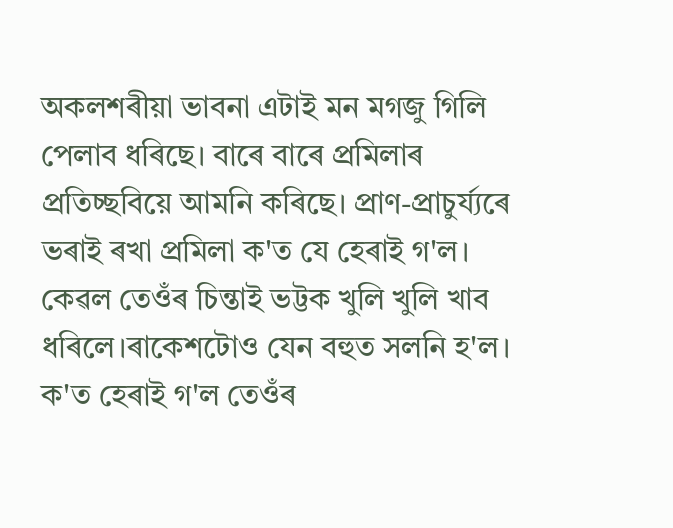অকলশৰীয়া ভাবনা এটাই মন মগজু গিলি পেলাব ধৰিছে। বাৰে বাৰে প্ৰমিলাৰ প্ৰতিচ্ছবিয়ে আমনি কৰিছে। প্ৰাণ-প্ৰাচুৰ্য্যৰে ভৰাই ৰখা প্ৰমিলা ক'ত যে হেৰাই গ'ল। কেৱল তেওঁৰ চিন্তাই ভট্টক খুলি খুলি খাব ধৰিলে।ৰাকেশটোও যেন বহুত সলনি হ'ল। ক'ত হেৰাই গ'ল তেওঁৰ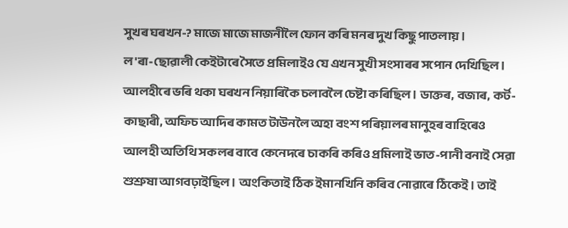সুখৰ ঘৰখন-? মাজে মাজে মাজনীলৈ ফোন কৰি মনৰ দুখ কিছু পাতলায়।
ল'ৰা-ছোৱালী কেইটাৰে সৈতে প্ৰমিলাইও যে এখন সুখী সংসাৰৰ সপোন দেখিছিল। আলহীৰে ভৰি থকা ঘৰখন নিয়াৰিকৈ চলাবলৈ চেষ্টা কৰিছিল। ডাক্তৰ, বজাৰ, কৰ্ট-কাছাৰী, অফিচ আদিৰ কামত টাউনলৈ অহা বংশ পৰিয়ালৰ মানুহৰ বাহিৰেও আলহী অতিথি সকলৰ বাবে কেনেদৰে চাকৰি কৰিও প্ৰমিলাই ভাত-পানী বনাই সেৱা শুশ্ৰুষা আগবঢ়াইছিল। অংকিতাই ঠিক ইমানখিনি কৰিব নোৱাৰে ঠিকেই। তাই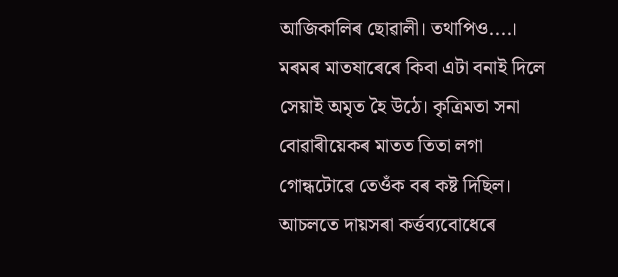আজিকালিৰ ছোৱালী। তথাপিও....। মৰমৰ মাতষাৰেৰে কিবা এটা বনাই দিলে সেয়াই অমৃত হৈ উঠে। কৃত্ৰিমতা সনা বোৱাৰীয়েকৰ মাতত তিতা লগা গোন্ধটোৱে তেওঁক বৰ কষ্ট দিছিল। আচলতে দায়সৰা কৰ্ত্তব্যবোধেৰে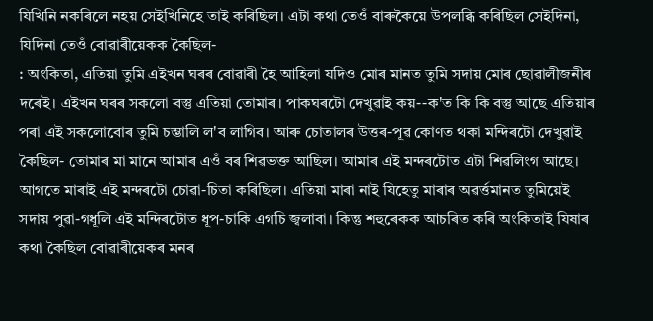যিখিনি নকৰিলে নহয় সেইখিনিহে তাই কৰিছিল। এটা কথা তেওঁ বাৰুকৈয়ে উপলব্ধি কৰিছিল সেইদিনা, যিদিনা তেওঁ বোৱাৰীয়েকক কৈছিল-
: অংকিতা, এতিয়া তুমি এইখন ঘৰৰ বোৱাৰী হৈ আহিলা যদিও মোৰ মানত তুমি সদায় মোৰ ছোৱালীজনীৰ দৰেই। এইখন ঘৰৰ সকলো বস্তু এতিয়া তোমাৰ। পাকঘৰটো দেখুৱাই কয়--ক'ত কি কি বস্তু আছে এতিয়াৰ পৰা এই সকলোবোৰ তুমি চম্ভালি ল'ব লাগিব। আৰু চোতালৰ উত্তৰ-পূৱ কোণত থকা মন্দিৰটো দেখুৱাই কৈছিল- তোমাৰ মা মানে আমাৰ এওঁ বৰ শিৱভক্ত আছিল। আমাৰ এই মন্দৰটোত এটা শিৱলিংগ আছে। আগতে মাৰাই এই মন্দৰটো চোৱা-চিতা কৰিছিল। এতিয়া মাৰা নাই যিহেতু মাৰাৰ অৱৰ্ত্তমানত তুমিয়েই সদায় পুৱা-গধূলি এই মন্দিৰটোত ধূপ-চাকি এগচি জ্বলাবা। কিন্তু শহুৰেকক আচৰিত কৰি অংকিতাই যিষাৰ কথা কৈছিল বোৱাৰীয়েকৰ মনৰ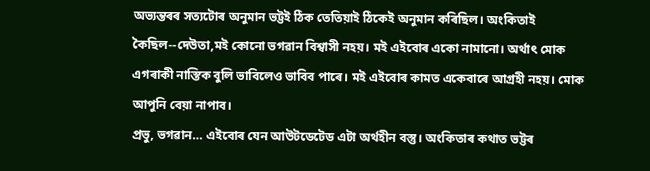অভ্যন্তৰৰ সত্যটোৰ অনুমান ভট্টই ঠিক তেতিয়াই ঠিকেই অনুমান কৰিছিল। অংকিতাই কৈছিল--দেউতা,মই কোনো ভগৱান বিশ্বাসী নহয়। মই এইবোৰ একো নামানো। অৰ্থাৎ মোক এগৰাকী নাস্তিক বুলি ভাবিলেও ভাবিব পাৰে। মই এইবোৰ কামত একেবাৰে আগ্ৰহী নহয়। মোক আপুনি বেয়া নাপাব।
প্ৰভু, ভগৱান… এইবোৰ যেন আউটডেটেড এটা অৰ্থহীন বস্তু। অংকিতাৰ কথাত ভট্টৰ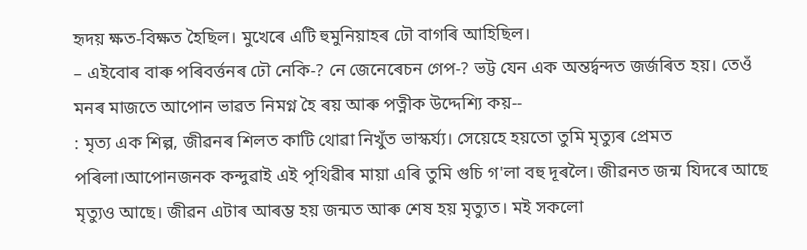হৃদয় ক্ষত-বিক্ষত হৈছিল। মুখেৰে এটি হুমুনিয়াহৰ ঢৌ বাগৰি আহিছিল।
– এইবোৰ বাৰু পৰিবৰ্ত্তনৰ ঢৌ নেকি-? নে জেনেৰেচন গেপ-? ভট্ট যেন এক অন্তৰ্দ্বন্দত জৰ্জৰিত হয়। তেওঁ মনৰ মাজতে আপোন ভাৱত নিমগ্ন হৈ ৰয় আৰু পত্নীক উদ্দেশ্যি কয়--
: মৃত্য এক শিল্প, জীৱনৰ শিলত কাটি থোৱা নিখুঁত ভাস্কৰ্য্য। সেয়েহে হয়তো তুমি মৃত্যুৰ প্ৰেমত পৰিলা।আপোনজনক কন্দুৱাই এই পৃথিৱীৰ মায়া এৰি তুমি গুচি গ'লা বহু দূৰলৈ। জীৱনত জন্ম যিদৰে আছে মৃত্যুও আছে। জীৱন এটাৰ আৰম্ভ হয় জন্মত আৰু শেষ হয় মৃত্যুত। মই সকলো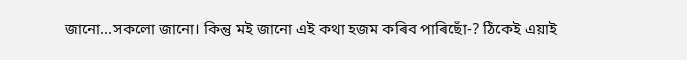জানো...সকলো জানো। কিন্তু মই জানো এই কথা হজম কৰিব পাৰিছোঁ-? ঠিকেই এয়াই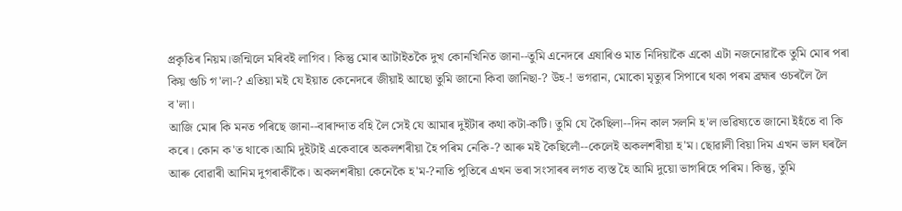প্ৰকৃতিৰ নিয়ম।জন্মিলে মৰিবই লাগিব। কিন্তু মোৰ আটাইতকৈ দুখ কোনখিনিত জানা--তুমি এনেদৰে এষাৰিও মাত নিদিয়াকৈ একো এটা নজনোৱাকৈ তুমি মোৰ পৰা কিয় গুচি গ'লা-? এতিয়া মই যে ইয়াত কেনেদৰে জীয়াই আছো তুমি জানো কিবা জানিছা-? উহ-! ভগৱান, মোকো মৃত্যুৰ সিপাৰে থকা পৰম ব্ৰহ্মৰ ওচৰলৈ লৈ ব'লা।
আজি মোৰ কি মনত পৰিছে জানা--বাৰান্দাত বহি লৈ সেই যে আমাৰ দুইটাৰ কথা কটা-কটি। তুমি যে কৈছিলা--দিন কাল সলনি হ'ল।ভৱিষ্যতে জানো ইহঁতে বা কি কৰে। কোন ক'ত থাকে।আমি দুইটাই একেবাৰে অকলশৰীয়া হৈ পৰিম নেকি-? আৰু মই কৈছিলোঁ--কেলেই অকলশৰীয়া হ'ম। ছোৱালী বিয়া দিম এখন ভাল ঘৰলৈ আৰু বোৱাৰী আনিম দুগৰাকীকৈ। অকলশৰীয়া কেনেকৈ হ'ম-?নাতি পুতিৰে এখন ভৰা সংসাৰৰ লগত ব্যস্ত হৈ আমি দুয়ো ভাগৰিহে পৰিম। কিন্তু, তুমি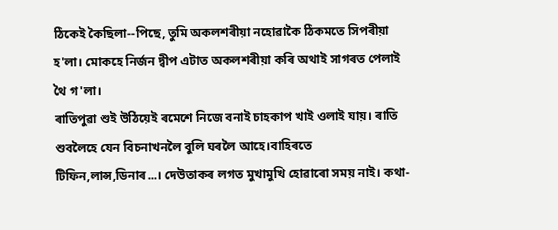ঠিকেই কৈছিলা--পিছে, তুমি অকলশৰীয়া নহোৱাকৈ ঠিকমতে সিপৰীয়া হ'লা। মোকহে নিৰ্জন দ্বীপ এটাত অকলশৰীয়া কৰি অথাই সাগৰত পেলাই থৈ গ'লা।
ৰাতিপুৱা শুই উঠিয়েই ৰমেশে নিজে বনাই চাহকাপ খাই ওলাই যায়। ৰাতি শুবলৈহে যেন বিচনাখনলৈ বুলি ঘৰলৈ আহে।বাহিৰতে টিফিন,লান্স,ডিনাৰ...। দেউতাকৰ লগত মুখামুখি হোৱাৰো সময় নাই। কথা-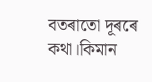বতৰাতো দূৰৰে কথা।কিমান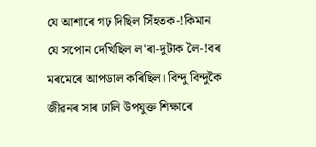যে আশাৰে গঢ় দিছিল সিঁহতক-!কিমান যে সপোন দেখিছিল ল'ৰা-দুটাক লৈ-!বৰ মৰমেৰে আপডাল কৰিছিল। বিন্দু বিন্দুকৈ জীৱনৰ সাৰ ঢালি উপযুক্ত শিক্ষাৰে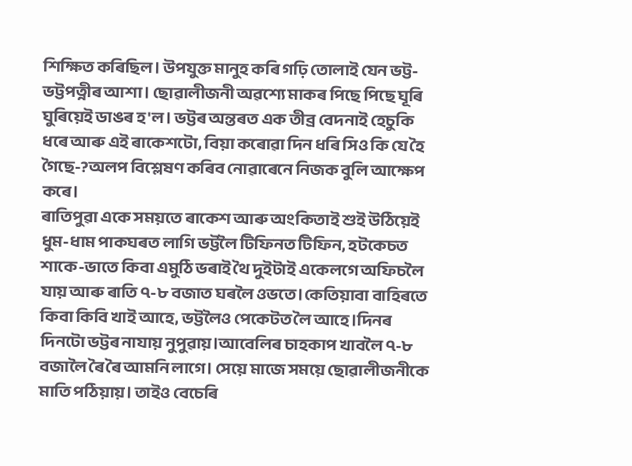শিক্ষিত কৰিছিল। উপযুক্ত মানুহ কৰি গঢ়ি তোলাই যেন ভট্ট-ভট্টপত্নীৰ আশা। ছোৱালীজনী অৱশ্যে মাকৰ পিছে পিছে ঘূৰি ঘুৰিয়েই ডাঙৰ হ'ল। ভট্টৰ অন্তৰত এক তীব্ৰ বেদনাই হেচুকি ধৰে আৰু এই ৰাকেশটো, বিয়া কৰোৱা দিন ধৰি সিও কি যে হৈ গৈছে-?অলপ বিশ্লেষণ কৰিব নোৱাৰেনে নিজক বুলি আক্ষেপ কৰে।
ৰাতিপুৱা একে সময়তে ৰাকেশ আৰু অংকিতাই শুই উঠিয়েই ধুম-ধাম পাকঘৰত লাগি ভট্টলৈ টিফিনত টিফিন, হটকেচত শাকে-ভাতে কিবা এমুঠি ভৰাই থৈ দুইটাই একেলগে অফিচলৈ যায় আৰু ৰাতি ৭-৮ বজাত ঘৰলৈ ওভতে।কেতিয়াবা বাহিৰতে কিবা কিবি খাই আহে, ভট্টলৈও পেকেটত লৈ আহে।দিনৰ দিনটো ভট্টৰ নাযায় নুপুৱায়।আবেলিৰ চাহকাপ খাবলৈ ৭-৮ বজালৈ ৰৈ ৰৈ আমনি লাগে। সেয়ে মাজে সময়ে ছোৱালীজনীকে মাতি পঠিয়ায়। তাইও বেচেৰি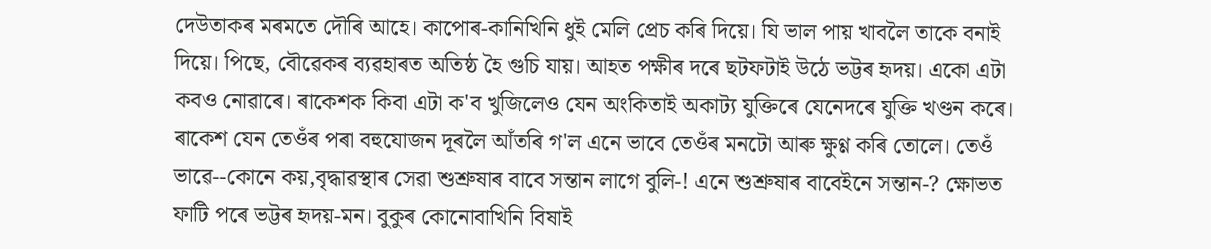দেউতাকৰ মৰমতে দৌৰি আহে। কাপোৰ-কানিখিনি ধুই মেলি প্ৰেচ কৰি দিয়ে। যি ভাল পায় খাবলৈ তাকে বনাই দিয়ে। পিছে, বৌৱেকৰ ব্যৱহাৰত অতিষ্ঠ হৈ গুচি যায়। আহত পক্ষীৰ দৰে ছটফটাই উঠে ভট্টৰ হৃদয়। একো এটা কবও নোৱাৰে। ৰাকেশক কিবা এটা ক'ব খুজিলেও যেন অংকিতাই অকাট্য যুক্তিৰে যেনেদৰে যুক্তি খণ্ডন কৰে। ৰাকেশ যেন তেওঁৰ পৰা বহুযোজন দূৰলৈ আঁতৰি গ'ল এনে ভাবে তেওঁৰ মনটো আৰু ক্ষুণ্ণ কৰি তোলে। তেওঁ ভাৱে--কোনে কয়,বৃদ্ধাৱস্থাৰ সেৱা শুশ্ৰুষাৰ বাবে সন্তান লাগে বুলি-! এনে শুশ্ৰুষাৰ বাবেইনে সন্তান-? ক্ষোভত ফাটি পৰে ভট্টৰ হৃদয়-মন। বুকুৰ কোনোবাখিনি বিষাই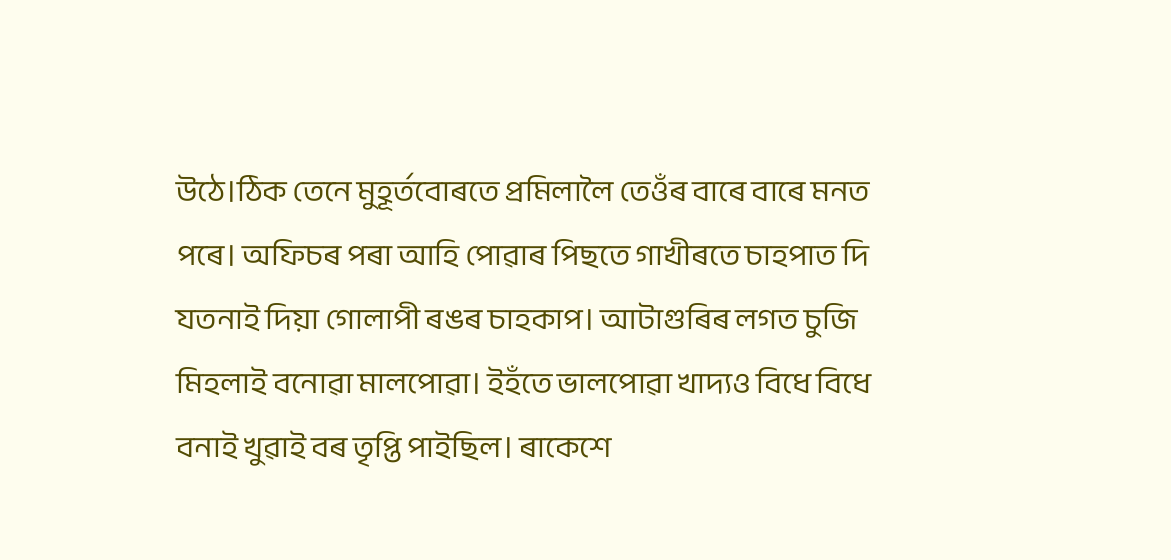উঠে।ঠিক তেনে মুহূৰ্তবোৰতে প্ৰমিলালৈ তেওঁৰ বাৰে বাৰে মনত পৰে। অফিচৰ পৰা আহি পোৱাৰ পিছতে গাখীৰতে চাহপাত দি যতনাই দিয়া গোলাপী ৰঙৰ চাহকাপ। আটাগুৰিৰ লগত চুজি মিহলাই বনোৱা মালপোৱা। ইহঁতে ভালপোৱা খাদ্যও বিধে বিধে বনাই খুৱাই বৰ তৃপ্তি পাইছিল। ৰাকেশে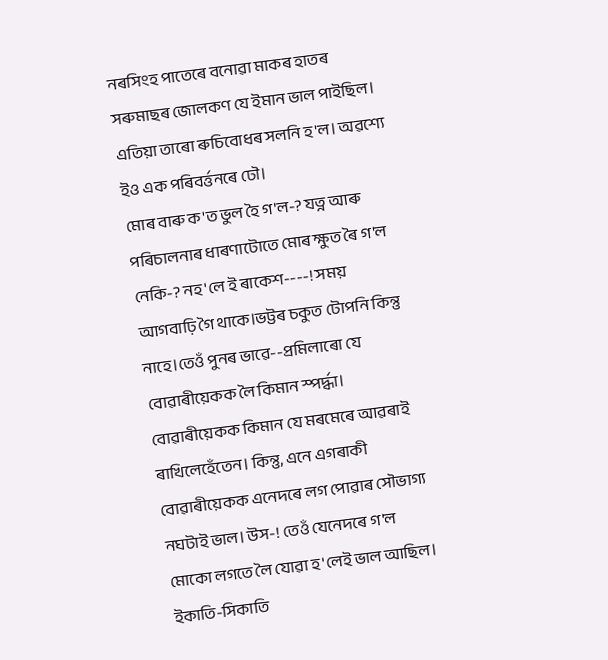নৰসিংহ পাতেৰে বনোৱা মাকৰ হাতৰ সৰুমাছৰ জোলকণ যে ইমান ভাল পাইছিল। এতিয়া তাৰো ৰুচিবোধৰ সলনি হ'ল। অৱশ্যে ইও এক পৰিবৰ্ত্তনৰে ঢৌ।
মোৰ বাৰু ক'ত ভুল হৈ গ'ল-? যত্ন আৰু পৰিচালনাৰ ধাৰণাটোতে মোৰ ক্ষুত ৰৈ গ'ল নেকি-? নহ'লে ই ৰাকেশ----! সময় আগবাঢ়ি গৈ থাকে।ভট্টৰ চকুত টোপনি কিন্তু নাহে।তেওঁ পুনৰ ভাৱে--প্ৰমিলাৰো যে বোৱাৰীয়েকক লৈ কিমান স্পৰ্দ্ধা। বোৱাৰীয়েকক কিমান যে মৰমেৰে আৱৰাই ৰাখিলেহেঁতেন। কিন্তু, এনে এগৰাকী বোৱাৰীয়েকক এনেদৰে লগ পোৱাৰ সৌভাগ্য নঘটাই ভাল। উস-! তেওঁ যেনেদৰে গ'ল মোকো লগতে লৈ যোৱা হ'লেই ভাল আছিল। ইকাতি-সিকাতি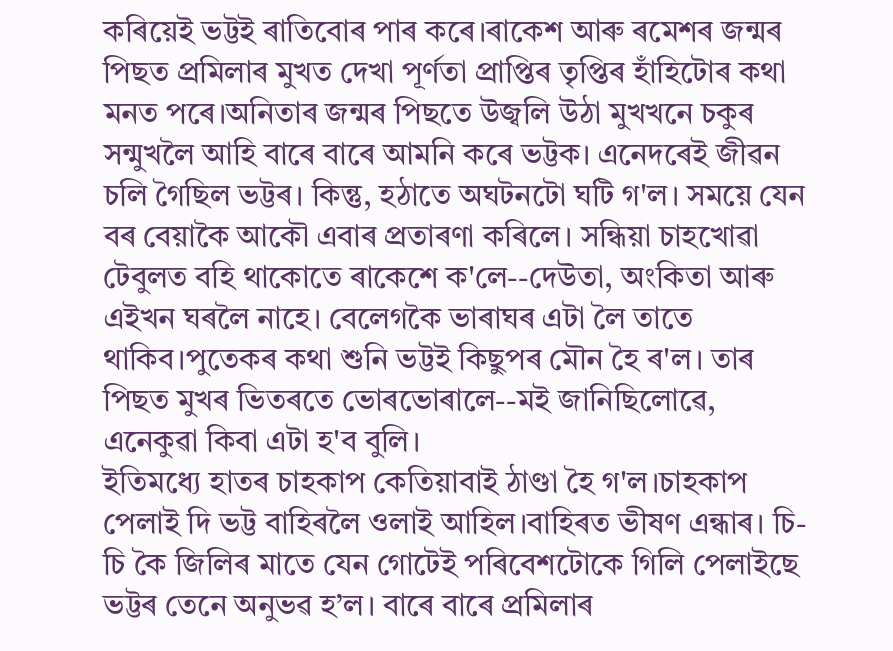কৰিয়েই ভট্টই ৰাতিবোৰ পাৰ কৰে।ৰাকেশ আৰু ৰমেশৰ জন্মৰ পিছত প্ৰমিলাৰ মুখত দেখা পূৰ্ণতা প্ৰাপ্তিৰ তৃপ্তিৰ হাঁহিটোৰ কথা মনত পৰে।অনিতাৰ জন্মৰ পিছতে উজ্বলি উঠা মুখখনে চকুৰ সন্মুখলৈ আহি বাৰে বাৰে আমনি কৰে ভট্টক। এনেদৰেই জীৱন চলি গৈছিল ভট্টৰ। কিন্তু, হঠাতে অঘটনটো ঘটি গ'ল। সময়ে যেন বৰ বেয়াকৈ আকৌ এবাৰ প্ৰতাৰণা কৰিলে। সন্ধিয়া চাহখোৱা টেবুলত বহি থাকোতে ৰাকেশে ক'লে--দেউতা, অংকিতা আৰু এইখন ঘৰলৈ নাহে। বেলেগকৈ ভাৰাঘৰ এটা লৈ তাতে থাকিব।পুতেকৰ কথা শুনি ভট্টই কিছুপৰ মৌন হৈ ৰ'ল। তাৰ পিছত মুখৰ ভিতৰতে ভোৰভোৰালে--মই জানিছিলোৱে, এনেকুৱা কিবা এটা হ'ব বুলি।
ইতিমধ্যে হাতৰ চাহকাপ কেতিয়াবাই ঠাণ্ডা হৈ গ'ল।চাহকাপ পেলাই দি ভট্ট বাহিৰলৈ ওলাই আহিল।বাহিৰত ভীষণ এন্ধাৰ। চি-চি কৈ জিলিৰ মাতে যেন গোটেই পৰিবেশটোকে গিলি পেলাইছে ভট্টৰ তেনে অনুভৱ হ’ল। বাৰে বাৰে প্ৰমিলাৰ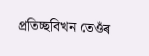প্ৰতিচ্ছবিখন তেওঁৰ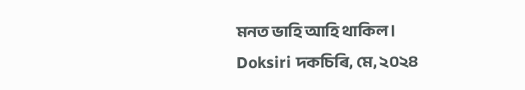মনত ভাহি আহি থাকিল।
Doksiri দকচিৰি, মে, ২০২৪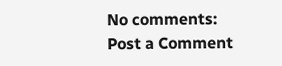No comments:
Post a Comment